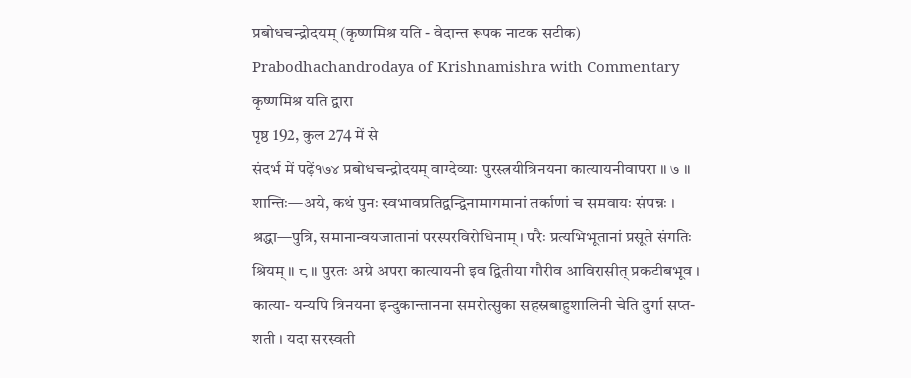प्रबोधचन्द्रोदयम् (कृष्णमिश्र यति - वेदान्त रूपक नाटक सटीक)
Prabodhachandrodaya of Krishnamishra with Commentary
कृष्णमिश्र यति द्वारा
पृष्ठ 192, कुल 274 में से
संदर्भ में पढ़ें१७४ प्रबोधचन्द्रोदयम् वाग्देव्याः पुरस्त्रयीत्रिनयना कात्यायनीवापरा ॥ ७ ॥ शान्तिः—अये, कथं पुनः स्वभावप्रतिद्वन्द्विनामागमानां तर्काणां च समवायः संपन्नः । श्रद्धा—पुत्रि, समानान्वयजातानां परस्परविरोधिनाम् । परैः प्रत्यभिभूतानां प्रसूते संगतिः श्रियम् ॥ ८ ॥ पुरतः अग्रे अपरा कात्यायनी इव द्वितीया गौरीव आविरासीत् प्रकटीबभूव । कात्या- यन्यपि त्रिनयना इन्दुकान्तानना समरोत्सुका सहस्रबाहुशालिनी चेति दुर्गा सप्त- शती । यदा सरस्वती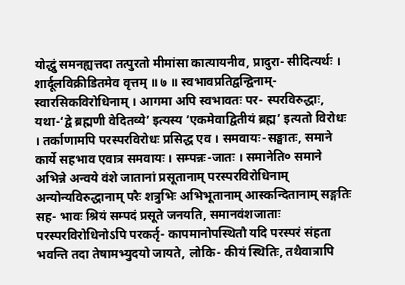योद्धुं समनह्यत्तदा तत्पुरतो मीमांसा कात्यायनीव, प्रादुरा- सीदित्यर्थः । शार्दूलविक्रीडितमेव वृत्तम् ॥ ७ ॥ स्वभावप्रतिद्वन्द्विनाम्-स्वारसिकविरोधिनाम् । आगमा अपि स्वभावतः पर- स्परविरुद्धाः, यथा-‘द्वे ब्रह्मणी वेदितव्ये’ इत्यस्य ‘एकमेवाद्वितीयं ब्रह्म’ इत्यतो विरोधः । तर्काणामपि परस्परविरोधः प्रसिद्ध एव । समवायः-सङ्घातः, समाने कार्ये सहभाव एवात्र समवायः । सम्पन्नः-जातः । समानेति० समाने अभिन्ने अन्वये वंशे जातानां प्रसूतानाम् परस्परविरोधिनाम् अन्योन्यविरुद्धानाम् परैः शत्रुभिः अभिभूतानाम् आस्कन्दितानाम् सङ्गतिः सह- भावः श्रियं सम्पदं प्रसूते जनयति, समानवंशजाताः परस्परविरोधिनोऽपि परकर्तृ- कापमानोपस्थितौ यदि परस्परं संहता भवन्ति तदा तेषामभ्युदयो जायते, लोकि- कीयं स्थितिः, तथैवात्रापि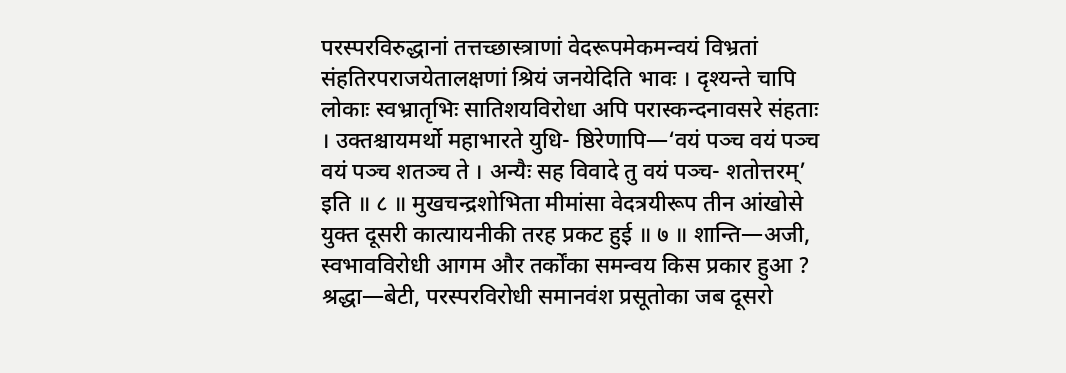परस्परविरुद्धानां तत्तच्छास्त्राणां वेदरूपमेकमन्वयं विभ्रतां संहतिरपराजयेतालक्षणां श्रियं जनयेदिति भावः । दृश्यन्ते चापि लोकाः स्वभ्रातृभिः सातिशयविरोधा अपि परास्कन्दनावसरे संहताः । उक्तश्चायमर्थो महाभारते युधि- ष्ठिरेणापि—‘वयं पञ्च वयं पञ्च वयं पञ्च शतञ्च ते । अन्यैः सह विवादे तु वयं पञ्च- शतोत्तरम्’ इति ॥ ८ ॥ मुखचन्द्रशोभिता मीमांसा वेदत्रयीरूप तीन आंखोसे युक्त दूसरी कात्यायनीकी तरह प्रकट हुई ॥ ७ ॥ शान्ति—अजी, स्वभावविरोधी आगम और तर्कोंका समन्वय किस प्रकार हुआ ? श्रद्धा—बेटी, परस्परविरोधी समानवंश प्रसूतोका जब दूसरो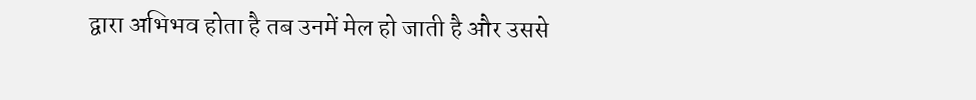द्वारा अभिभव होता है तब उनमें मेल हो जाती है और उससे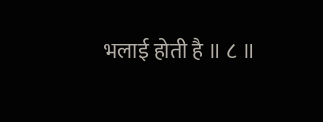भलाई होती है ॥ ८ ॥